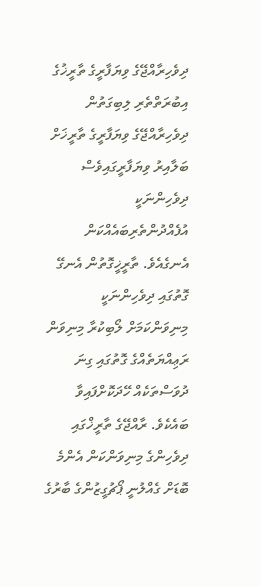ދިވެހިރާއްޖޭގެ ވިޔަފާރީގެ ތާރީޚުގެ އިބުރަތްތެރި ލިބިގަތުން
ދިވެހިރާއްޖޭގެ ވިޔަފާރީގެ ތާރީޚަށް ބަލާއިރު ވިޔަފާރީގައިވެސް ދިވެހިންނަކީ އުފެއްދުންތެރިބައެއްކަން އެނގެއެވެ. ތާރީޚީގޮތުން އެނގޭ ގޮތުގައި ދިވެހިންނަކީ މިނިވަންކަމަށް ލޯބިކުރާ މިނިވަން ރަޢިއްޔަތެއްގެ ގޮތުގައި ގިނަ ދުވަސްތަކެއް ހޭދަކޮށްފައިވާ ބައެކެވެ. ރާއްޖޭގެ ތާރީޚްގައި ދިވެހިންގެ މިނިވަންކަން އެންމެ ބޮޑަށް ގެއްލުނީ ޕޯޗުގީޒުންގެ ބާރުގެ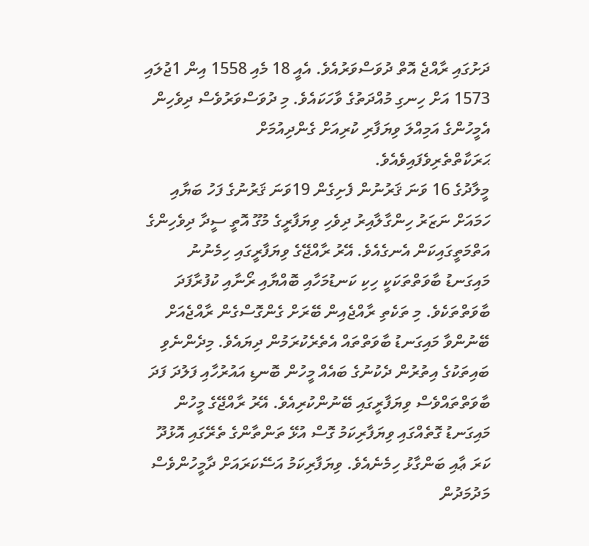ދަށުގައި ރާއްޖެ އޮތް ދުވަސްވަރުއެވެ. އެއީ 18 މެއި 1558 އިން 1ޖުލައި 1573 އަށް ހިނގި މުއްދަތުގެ ވާހަކައެވެ. މި ދުވަސްވަރުވެސް ދިވެހިން އެމީހުންގެ އަމިއްލަ ވިޔަފާރި ކުރިއަށް ގެންދިއުމަށް ޙަރަކާތްތެރިވެފައިވެއެވެ.
މީލާދުގެ 16 ވަނަ ޤަރުނުން ފެށިގެން 19ވަނަ ޤަރުނުގެ ފަހު ބަޔާއި ހަމައަށް ނަޒަރު ހިންގާލާއިރު ދިވެހި ވިޔަފާރީގެ މުގޫ އޮތީ ސީދާ ދިވެހިންގެ އަތްމަތީގައިކަން އެނގެއެވެ. އޭރު ރާއްޖޭގެ ވިޔަފާރީގައި ހިމެނުނު މައިގަނޑު ބާވަތްތަކަކީ ހިކި ކަނޑުމަހާއި ބޮއްޔާއި ރޯނާއި ކުފުރާފަދަ ބާވަތްތަކެވެ. މި ތަކެތި ރާއްޖެއިން ބޭރަށް ގެންގޮސްގެން ރާއްޖެއަށް ބޭނުންވާ މައިގަނޑު ބާވަތްތައް އެތެރެކުރަމުން ދިޔައެވެ. މިދެންނެވި ބައިތަކުގެ އިތުރުން ދެކުނުގެ ބައެއް މީހުން ބޮނޑި އައުރުހާއި ފަލުދަ ފަދަ ބާވަތްތައްވެސް ވިޔަފާރީގައި ބޭނުންކުރިއެވެ. އޭރު ރާއްޖޭގެ މީހުން މައިގަނޑު ގޮތެއްގައި ވިޔަފާރިކަމު ގޮސް އުޅޭ ތަންތާންގެ ތެރޭގައި އޮޅުދޫ ކަރަ ޢާއި ބަންގާޅު ހިމެނެއެވެ. ވިޔަފާރިކަމު އަސޭކަރައަށް ދާމީހުންވެސް މަދުމަދުން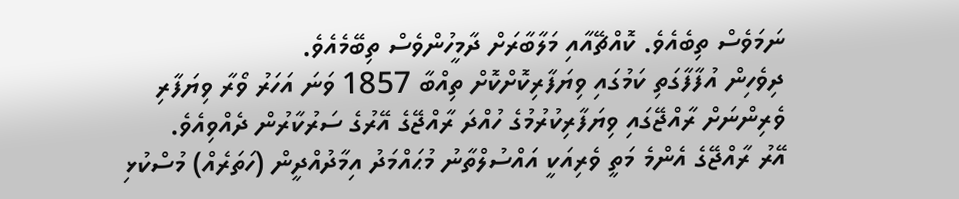ނަމަވެސް ތިބެއެވެ. ކޮއްޗޭއާއި މަލާބާރަށް ދާމީހުންވެސް ތިބޭމެއެވެ.
ދިވެހިން އުފާފާގަތި ކަމުގައި ވިޔަފާރިކޮށްކޮށް ތިއްބާ 1857 ވަނަ އަހަރު ވޯރާ ވިޔަފާރި ވެރިންނަށް ރާއްޖޭގައި ވިޔަފާރިކުރުމުގެ ހުއްދަ ރާއްޖޭގެ އޭރުގެ ސަރުކާރުން ދެއްވިއެވެ.
އޭރު ރާއްޖޭގެ އެންމެ މަތީ ވެރިއަކީ އައްސުލްތާނު މުޙައްމަދު އިމާދުއްދީން (ހަތަރެއް) މުސްކުޅި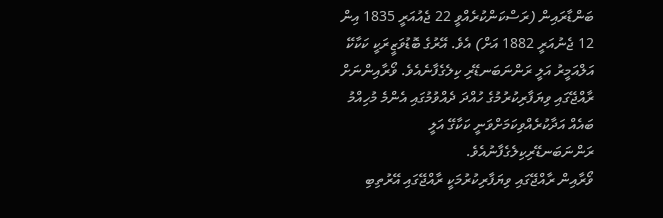ބަންޑާރައިން (ރަސްކަންކުރެއްވީ 22 ޖެއުއަރީ 1835 އިން 12 ޖެނުއަރީ 1882 އަށް) އެވެ. އޭރުގެ ބޮޑުވަޒީރަކީ ކަކާކޭ އަލްއަމީރު އަލީ ރަންނަބަނޑޭރި ކިލެގެފާނެއެވެ. ވޯރާއިންނަށް ރާއްޖޭގައި ވިޔަފާރިކުރުމުގެ ހުއްދަ ދެއްވުމުގައި އެންމެ މުހިއްމު ބައެއް އަދާކުރެއްވިކަމަށްވަނީ ކަކާގޭ އަލީ ރަންނަބަނޑޭރިކިލެގެފާނުއެވެ.
ވޯރާއިން ރާއްޖޭގައި ވިޔަފާރިކުރުމަކީ ރާއްޖޭގައި އޭރުތިބި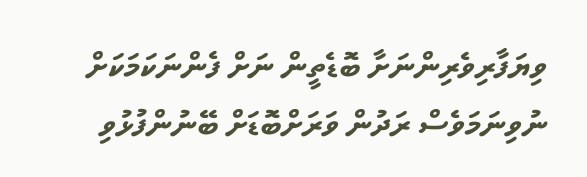ވިޔަފާރިވެރިންނަށާ ބޮޑެތީން ނަށް ފެންނަކަމަކަށް ނުވިނަމަވެސް ރަދުން ވަރަށްބޮޑަށް ބޭނުންފުޅުވި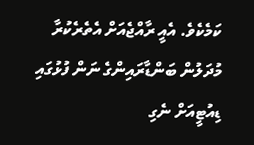ކަމެކެވެ. އެއީ ރާއްޖެއަށް އެތެރެކުރާ މުދަލުން ބަންޑާރައިންގެ ނަން ފުޅުގައި ޑިއުޓީއަށް ނެގި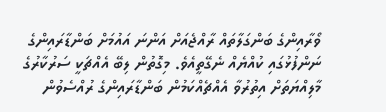ވޯރާއިންގެ ބަންގަލާތައް ރާއްޖެއަށް އަންނަ އައުމަށް ބަންޑާރައިންގެ ނަންފުޅުގައި ކުއްޔެއް ނެގޭތީއެވެ. މިގޮތުން ލިބޭ އެއްޗަކީ ސަރުކާރުގެ މާލިއްޔަތަށް އިތުރުވާ އެއްޗެއްކަމުން ބަންޑާރައިންގެ ރުއްސެވުން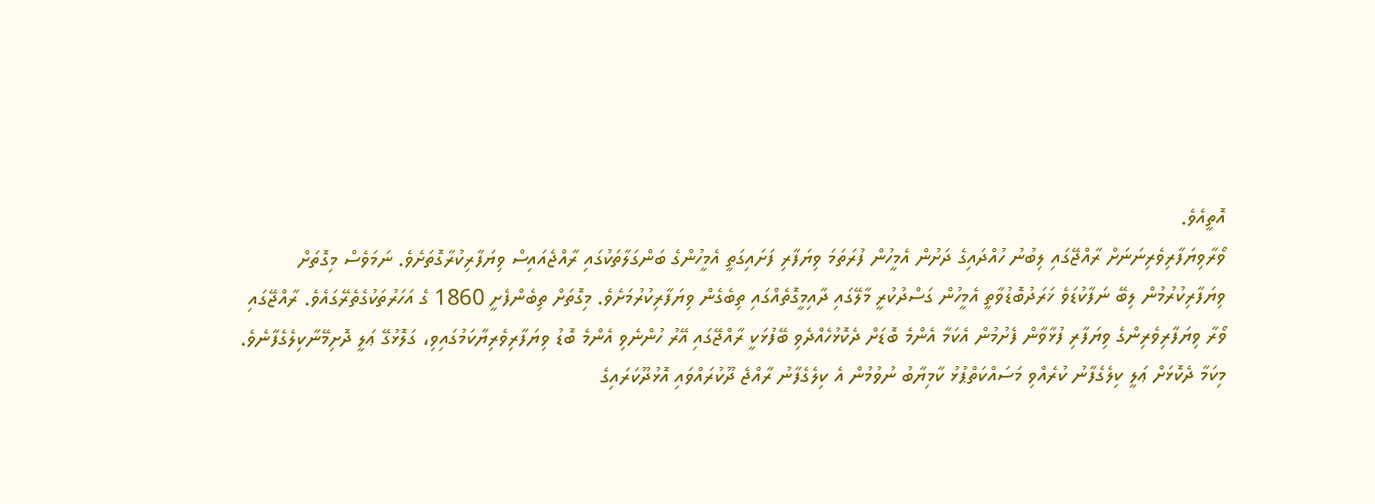އޮތީއެވެ.
ވޯރާވިޔަފާރިވެރިނަނަށް ރާއްޖޭގައި ލިބުނު ހުއްދައިގެ ދަށުން އެމީހުން ފުރަތަމަ ވިޔަފާރި ފަށައިގަތީ އެމީހުންގެ ބަންގަލާތަކުގައި ރާއްޖެއައިސް ވިޔަފާރިކުރާގޮތަށެވެ. ނަމަވެސް މިގޮތަށް ވިޔަފާރިކުރުމުން ލިބޭ ނަފާކުޑަވެ ޚަރަދުބޮޑުވާތީ އެމީހުން ގަސްދުކުރީ މާލޭގައި ދާއިމީގޮތެއްގައި ތިބެގެން ވިޔަފާރިކުރުމަށެވެ. މިގޮތަށް ތިބެންފެށީ 1860 ގެ އަހަރުތަކުގެތެރޭގައެވެ. ރާއްޖޭގައި ވޯރާ ވިޔަފާރިވެރިންގެ ވިޔަފާރި ފުޅާވާން ފެށުމުން އެކަމާ އެންމެ ބޮޑަށް ދެކޮޅުހެއްދެވި ބޭފުޅަކީ ރާއްޖޭގައި އޭރު ހުންނެވި އެންމެ ބޮޑު ވިޔަފާރިވެރިޔާކަމުގައިވި، ގަލޮޅުގޭ ޢަލީ ދޮށިމޭނާކިލެގެފާނެވެ. މިކަމާ ދެކޮޅަށް ޢަލީ ކިލެގެފާނު ކުރެއްވި މަސައްކަތްޕުޅު ކާމިޔާބު ނުވުމުން އެ ކިލެގެފާނު ރާއްޖެ ދޫކުރައްވައި އޮޅުދޫކަރައިގެ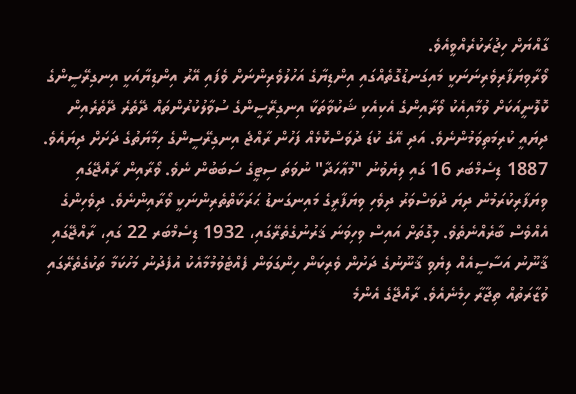ގާއްޔަށް ހިޖުރަކުރެއްވީއެވެ.
ވޯރާވިޔަފާރިވެރިނަނަކީ މައިގަނޑުގޮތެއްގައި އިންޑިޔާގެ އަހުލުވެރިންނަށް ވެފައި އޭރު އިންޑިޔާއަކީ އިނގިރޭސީންގެ ކޮލޮނީއަކަށް ވުމާއިއެކު ވޯރާއިންގެ އެކިއެކި ޝަކުވާތަކާ އިނގިރޭސީންގެ ސުވާލުކުރުންތައް ދޭތެރެ ދޭތެރެއިން ދިޔައީ ކުރިމަތިވަމުންނެވެ. އަދި އޭގެ ކުޑަ ދުވަސްކޮޅެއް ފަހުން ރާއްޖެ އިނގިރޭސީންގެ ހިމާޔަތުގެ ދަށަށް ދިޔައެވެ. 1887 ޑިސެމްބަރ 16 ގައި ލިޔެވުނު "މުޢާހަދާ" ނުވަތަ ސިޓީގެ ސަބަބުން ނެވެ. ވޯރާއިން ރާއްޖޭގައި ވިޔަފާރިކުރަމުން ދިޔަ ދުވަސްވަރު ދިވެހި ވިޔަފާރީގެ މައިނގަނޑު ޙަރަކާތްތެރިންނަކީ ވޯރާއިންނެވެ. ދިވެހިންގެ އެއްވެސް ބާރެއްނެތެވެ. މިގޮތަށް އައިސް ވިހިވަނަ ޤަރުނުގެތެރޭގައި، 1932 ޑިސެމްބަރ 22 ގައި، ރާއްޖޭގައި ޤާނޫނު އަސާސީއެއް ލިޔެވި ޤާނޫނުގެ ދަށުން ވެރިކަން ހިންގަވަން ފެއްޓެވުމުމާއެކު އުފެދުނު މަހުކަމާ ތަކުގެތެރޭގައި ވުޒާރަތުއް ތިޖާރާ ހިމެނެއެވެ. ރާއްޖޭގެ އެންމެ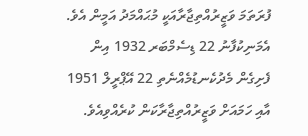ފުރަތަމަ ވަޒީރުއްތިޖާރާއަކީ މުޙައްމަދު އަމީން އެވެ. އެމަނިކުފާނު 22 ޑިސެމްބަރ 1932 އިން ފެށިގެން މެދުކެނޑުމެއްނެތި 22 އޭޕްރީލް 1951 އާއި ހަމައަށް ވަޒީރުއްތިޖާރާކަން ކުރެއްވިއެވެ.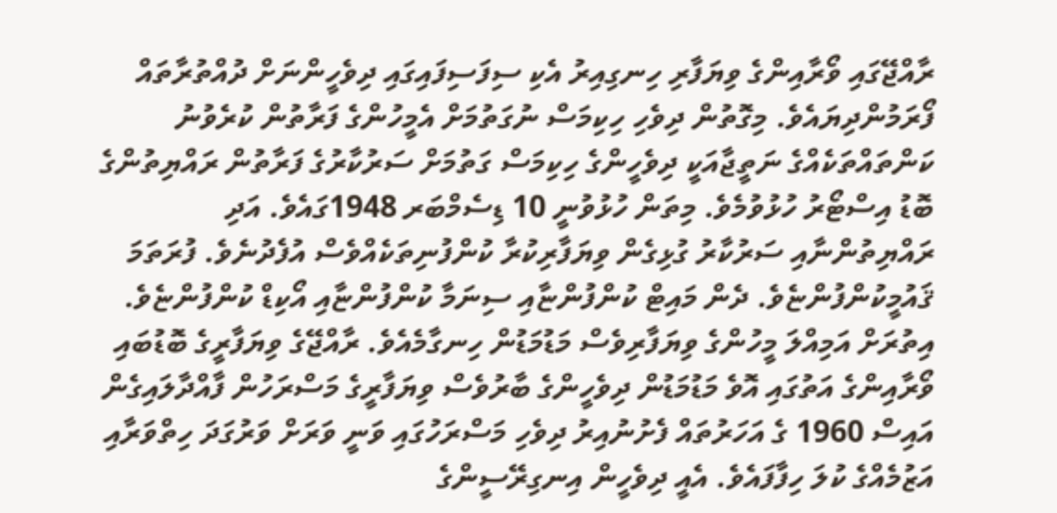ރާއްޖޭގައި ވޯރާއިންގެ ވިޔަފާރި ހިނގިއިރު އެކި ސިފަސިފައިގައި ދިވެހީންނަށް ދުއްތުރާތައް ފޯރަމުންދިޔައެވެ. މިގޮތުން ދިވެހި ހިކިމަސް ނުގަތުމަށް އެމީހުންގެ ފަރާތުން ކުރެވުނު ކަންތައްތަކެއްގެ ނަތީޖާއަކީ ދިވެހީންގެ ހިކިމަސް ގަތުމަށް ސަރުކާރުގެ ފަރާތުން ރައްޔިތުންގެ ބޮޑު އިސްޓޯރު ހުޅުވުމެވެ. މިތަން ހުޅުވުނީ 10 ޑިސެމްބަރ 1948ގައެވެ. އަދި ރައްޔިތުންނާއި ސަރުކާރު ގުޅިގެން ވިޔަފާރިކުރާ ކުންފުނިތަކެއްވެސް އުފެދުނެވެ. ފުރަތަމަ ޤައުމީކުންފުންޏެވެ. ދެން މައިޓް ކުންފުންޏާއި ސިނަމާ ކުންފުންޏާއި އޯކިޑް ކުންފުންޏެވެ. އިތުރަށް އަމިއްލަ މީހުންގެ ވިޔަފާރިވެސް މަޑުމަޑުން ހިނގާމެއެވެ. ރާއްޖޭގެ ވިޔަފާރީގެ ބޮޑުބައި ވޯރާއިންގެ އަތުގައި އޮވެ މަޑުމަޑުން ދިވެހީންގެ ބާރުވެސް ވިޔަފާރީގެ މަސްރަހުން ފާއްދާލައިގެން އައިސް 1960 ގެ އަހަރުތައް ފެށުނުއިރު ދިވެހި މަސްރަހުގައި ވަނީ ވަރަށް ވަރުގަދަ ހިތްވަރާއި އަޒުމެއްގެ ކުލަ ހިފާފައެވެ. އެއީ ދިވެހީން އިނގިރޭސީންގެ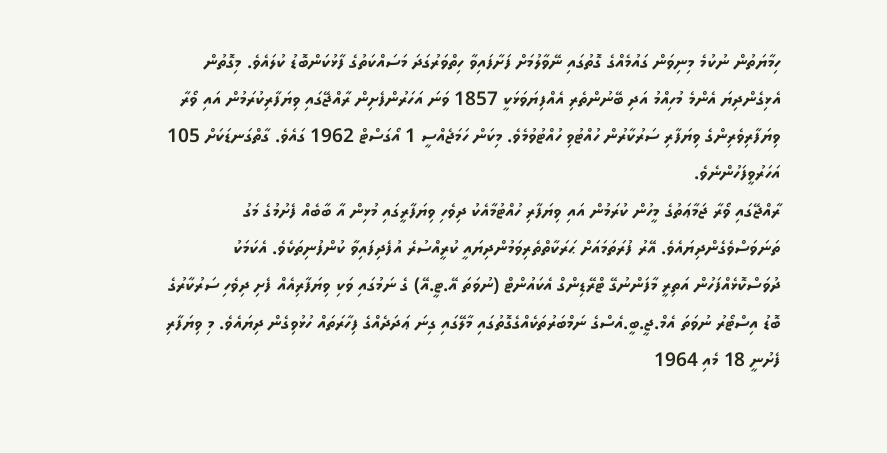ހިމާޔަތުން ނުކުމެ މިނިވަން ގައުމެއްގެ ގޮތުގައި ނޭވާލުމަށް ފަށާފައިވާ ހިތްވަރުގަދަ މަސައްކަތުގެ ފާޅުކަންބޮޑު ކުލައެވެ. މިގޮތުން އެޅިގެންދިޔަ އެންމެ މުހިއްމު އަދި ބޭނުންތެރި އެއްފިޔަވަޅަކީ 1857 ވަނަ އަހަރުންފެށިން ރާއްޖޭގައި ވިޔަފާރިކުރަމުން އައި ވޯރާ ވިޔަފާރިވެރިންގެ ވިޔަފާރި ސަރުކާރުން ހުއްޓުވި ހުއްޓުވުމެވެ. މިކަން ހަމަޖެއްސީ 1 އޯގަސްޓް 1962 ގައެވެ. ގާތްގަނޑަކަށް 105 އަހަރުވީފަހުންނެވެ.
ރާއްޖޭގައި ވޯރާ ޖަމާޢަތުގެ މީހުން ކުރަމުން އައި ވިޔަފާރި ހުއްޓުމާއެކު ދިވެހި ވިޔަފާރީގައި މުޅިން އާ ބާބެއް ފެށުމުގެ މަގު ތަނަވަސްވެގެންދިޔައެވެ. އޭރު ފުރަތަމައަށް ޙަރަކާތްތެރިވަމުންދިޔައީ ކުރީއްސުރެ އުފެދިފައިވާ ކުންފުނިތަކެވެ. އެކަމަކު ދުވަސްކޮޅެއްފަހުން އަތިރީ މާފަންނުގޭ ޓްރޭޑިންގް އެކައުންޓް (ނުވަތަ އޭ.ޓީ.އޭ) ގެ ނަމުގައި ވަކި ވިޔަފާރިއެއް ފެށި ދިވެހި ސަރުކާރުގެ ބޮޑު އިސްޓޯރު ނުވަތަ އެމް.ޖީ.ބީ.އެސްގެ ނަމްބަރުތަކެއްގެގޮތުގައި މާލޭގައި ގިނަ ޢަދަދެއްގެ ފިހާރަތައް ހުޅުވިގެން ދިޔައެވެ. މި ވިޔަފާރި ފެށުނީ 18 މެއި 1964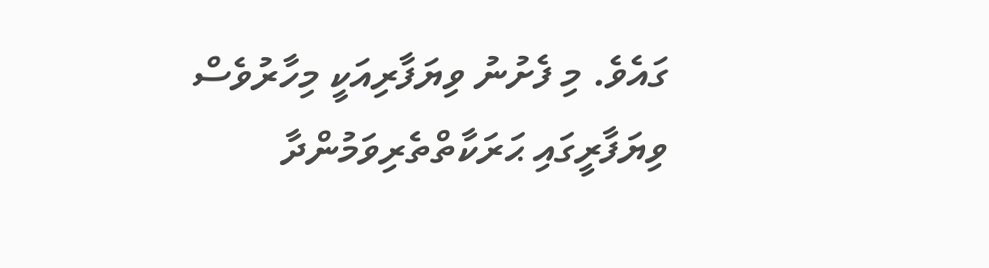ގައެވެ. މި ފެށުނު ވިޔަފާރިއަކީ މިހާރުވެސް ވިޔަފާރީގައި ޙަރަކާތްތެރިވަމުންދާ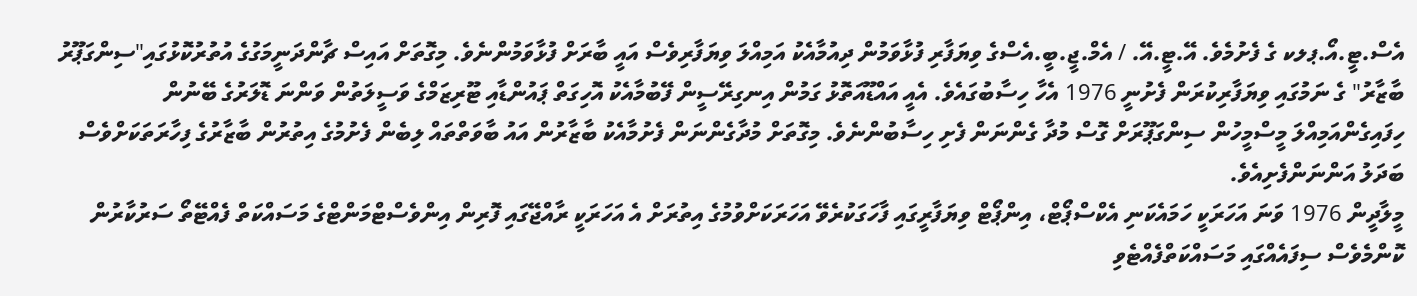އެސް.ޓީ.އޯ.ޕލކ ގެ ފެށުމެވެ. އޭ.ޓީ.އޭ. / އެމް.ޖީ.ބީ.އެސްގެ ވިޔަފާރި ފުޅާވަމުން ދިއުމާއެކު އަމިއްލަ ވިޔަފާރިވެސް އައީ ބާރަށް ފުޅާވަމުންނެވެ. މިގޮތަށް އައިސް ޗާންދަނީމަގުގެ އުތުރުކޮޅުގައި"ސިންގަޕޫރު ބާޒާރު" ގެ ނަމުގައި ވިޔަފާރިކުރަން ފެށުނީ 1976 އެހާ ހިސާބުގައެވެ. އެއީ އައްޑޫއަތޮޅު ގަމުން އިނގިރޭސީން ފޭބުމާއެކު އޮހިގަތް ޕައުންޑާއި ޓޫރިޒަމްގެ ވަސީލަތުން ވަންނަ ޑޮލަރުގެ ބޭނުން ހިފައިގެންއަމިއްލަ މީސްމީހުން ސިންގަޕޫރަށް ގޮސް މުދާ ގެންނަން ފެށި ހިސާބުންނެވެ. މިގޮތަށް މުދާގެންނަން ފެށުމާއެކު ބާޒާރުން އައު ބާވަތްތައް ލިބެން ފެށުމުގެ އިތުރުން ބާޒާރުގެ ފިހާރަތަކަށްވެސް ބަދަލު އަންނަންފެށިއެވެ.
މީލާދީން 1976 ވަނަ އަހަރަކީ ހަމައެކަނި އެކްސްޕޯޓް، އިންޕޯޓް ވިޔަފާރީގައި ފާހަގަކުރެވޭ އަހަރަކަށްވުމުގެ އިތުރަށް އެ އަހަރަކީ ރާއްޖޭގައި ފޮރިން އިންވެސްޓްމަންޓްގެ މަސައްކަތް ފެއްޓޭތޯ ސަރުކާރުން ކޮންމެވެސް ސިފައެއްގައި މަސައްކަތްފެއްޓެވި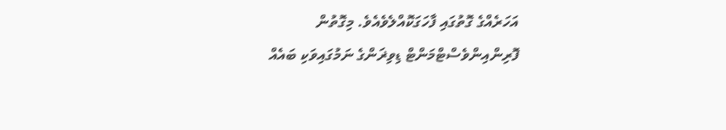އަހަރެއްގެ ގޮތުގައި ފާހަގަކޮއްލެވެއެވެ. މިގޮތުން ފޮރިންއިންވެސްޓްމަންޓް ޑިވިޜަންގެ ނަމުގައިވަކި ބައެއް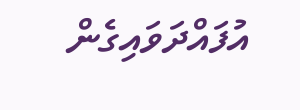އުފައްދަވައިގެން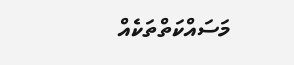މަސައްކަތްތަކެއް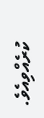ކުރެއްވިއެވެ.